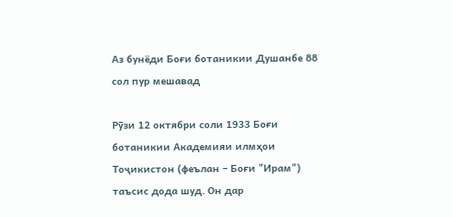Аз бунёди Боғи ботаникии Душанбе 88 сол пур мешавад

Рӯзи 12 октябри соли 1933 Боғи ботаникии Академияи илмҳои Тоҷикистон (феълан – Боғи "Ирам") таъсис дода шуд. Он дар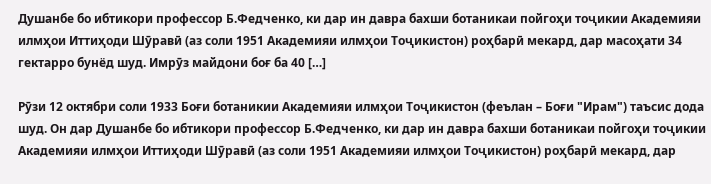Душанбе бо ибтикори профессор Б.Федченко, ки дар ин давра бахши ботаникаи пойгоҳи тоҷикии Академияи илмҳои Иттиҳоди Шӯравӣ (аз соли 1951 Академияи илмҳои Тоҷикистон) роҳбарӣ мекард, дар масоҳати 34 гектарро бунёд шуд. Имрӯз майдони боғ ба 40 […]

Рӯзи 12 октябри соли 1933 Боғи ботаникии Академияи илмҳои Тоҷикистон (феълан – Боғи "Ирам") таъсис дода шуд. Он дар Душанбе бо ибтикори профессор Б.Федченко, ки дар ин давра бахши ботаникаи пойгоҳи тоҷикии Академияи илмҳои Иттиҳоди Шӯравӣ (аз соли 1951 Академияи илмҳои Тоҷикистон) роҳбарӣ мекард, дар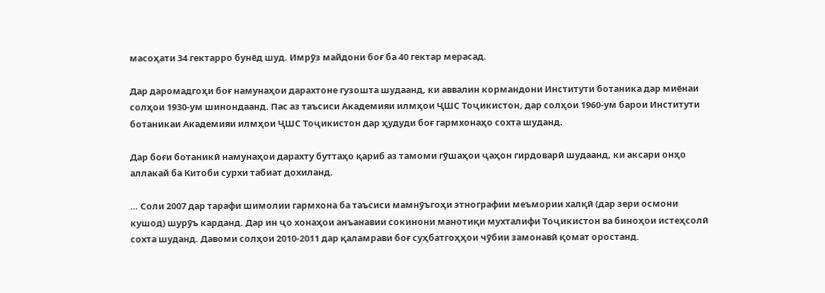масоҳати 34 гектарро бунёд шуд. Имрӯз майдони боғ ба 40 гектар мерасад.

Дар даромадгоҳи боғ намунаҳои дарахтоне гузошта шудаанд, ки аввалин кормандони Институти ботаника дар миёнаи солҳои 1930-ум шинондаанд. Пас аз таъсиси Академияи илмҳои ҶШС Тоҷикистон, дар солҳои 1960-ум барои Институти ботаникаи Академияи илмҳои ҶШС Тоҷикистон дар ҳудуди боғ гармхонаҳо сохта шуданд.

Дар боғи ботаникӣ намунаҳои дарахту буттаҳо қариб аз тамоми гӯшаҳои ҷаҳон гирдоварӣ шудаанд, ки аксари онҳо аллакай ба Китоби сурхи табиат дохиланд.

… Соли 2007 дар тарафи шимолии гармхона ба таъсиси мамнӯъгоҳи этнографии меъмории халқӣ (дар зери осмони кушод) шурӯъ карданд. Дар ин ҷо хонаҳои анъанавии сокинони манотиқи мухталифи Тоҷикистон ва биноҳои истеҳсолӣ сохта шуданд. Давоми солҳои 2010-2011 дар қаламрави боғ суҳбатгоҳҳои чӯбии замонавӣ қомат оростанд.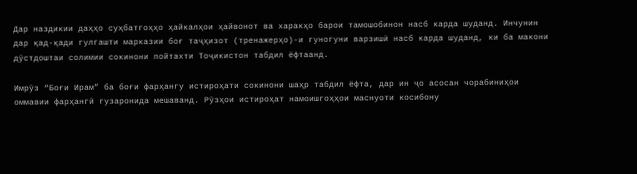Дар наздикии даҳҳо суҳбатгоҳҳо ҳайкалҳои ҳайвонот ва харакҳо барои тамошобинон насб карда шуданд. Инчунин дар қад-қади гулгашти марказии боғ таҷҳизот (тренажерҳо)-и гуногуни варзишӣ насб карда шуданд, ки ба макони дӯстдоштаи солимии сокинони пойтахти Тоҷикистон табдил ёфтаанд.

Имрӯз “Боғи Ирам” ба боғи фарҳангу истироҳати сокинони шаҳр табдил ёфта, дар ин ҷо асосан чорабиниҳои оммавии фарҳангӣ гузаронида мешаванд. Рӯзҳои истироҳат намоишгоҳҳои маснуоти косибону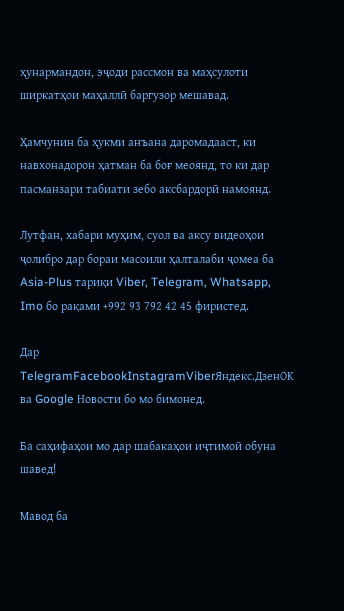ҳунармандон, эҷоди рассмон ва маҳсулоти ширкатҳои маҳаллӣ баргузор мешавад.

Ҳамчунин ба ҳукми анъана даромадааст, ки навхонадорон ҳатман ба боғ меоянд, то ки дар пасманзари табиати зебо аксбардорӣ намоянд.

Лутфан, хабари муҳим, суол ва аксу видеоҳои ҷолибро дар бораи масоили ҳалталаби ҷомеа ба Asia-Plus тариқи Viber, Telegram, Whatsapp, Imo бо рақами +992 93 792 42 45 фиристед.

Дар TelegramFacebookInstagramViberЯндекс.ДзенOK ва Google Новости бо мо бимонед.

Ба саҳифаҳои мо дар шабакаҳои иҷтимоӣ обуна шавед!

Мавод ба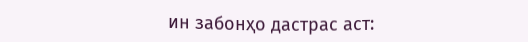ин забонҳо дастрас аст: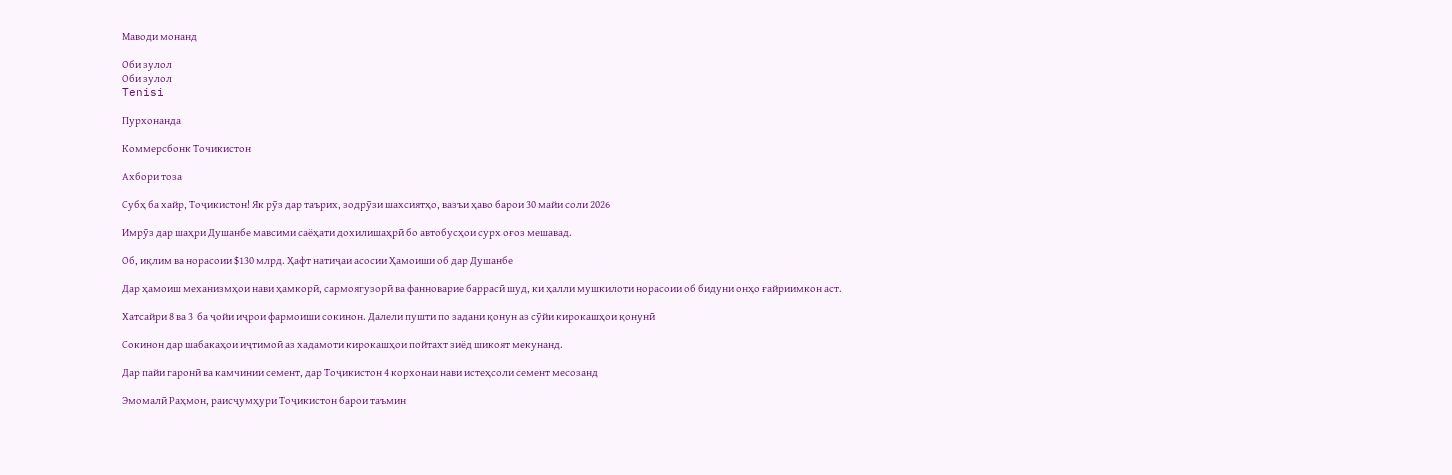Маводи монанд

Оби зулол
Оби зулол
Tenisi

Пурхонанда

Коммерсбонк Точикистон

Ахбори тоза

Субҳ ба хайр, Тоҷикистон! Як рӯз дар таърих, зодрӯзи шахсиятҳо, вазъи ҳаво барои 30 майи соли 2026

Имрӯз дар шаҳри Душанбе мавсими саёҳати дохилишаҳрӣ бо автобусҳои сурх оғоз мешавад.

Об, иқлим ва норасоии $130 млрд. Ҳафт натиҷаи асосии Ҳамоиши об дар Душанбе

Дар ҳамоиш механизмҳои нави ҳамкорӣ, сармоягузорӣ ва фанноварие баррасӣ шуд, ки ҳалли мушкилоти норасоии об бидуни онҳо ғайриимкон аст.

Хатсайри 8 ва 3  ба ҷойи иҷрои фармоиши сокинон. Далели пушти по задани қонун аз сӯйи кирокашҳои қонунӣ

Сокинон дар шабакаҳои иҷтимоӣ аз хадамоти кирокашҳои пойтахт зиёд шикоят мекунанд.

Дар пайи гаронӣ ва камчинии семент, дар Тоҷикистон 4 корхонаи нави истеҳсоли семент месозанд

Эмомалӣ Раҳмон, раисҷумҳури Тоҷикистон барои таъмин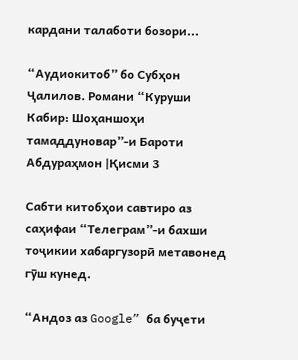кардани талаботи бозори...

“Аудиокитоб” бо Субҳон Ҷалилов. Романи “Куруши Кабир: Шоҳаншоҳи тамаддуновар”-и Бароти Абдураҳмон |Қисми 3

Cабти китобҳои савтиро аз саҳифаи “Телеграм”-и бахши тоҷикии хабаргузорӣ метавонед гӯш кунед.

“Андоз аз Google” ба буҷети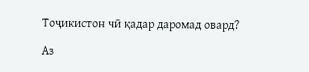Тоҷикистон чӣ қадар даромад овард?

Аз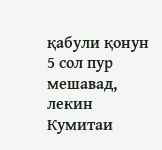қабули қонун 5 сол пур мешавад, лекин Кумитаи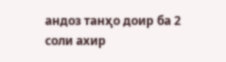андоз танҳо доир ба 2 соли ахир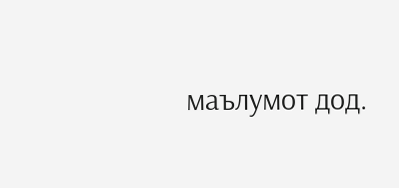маълумот дод.